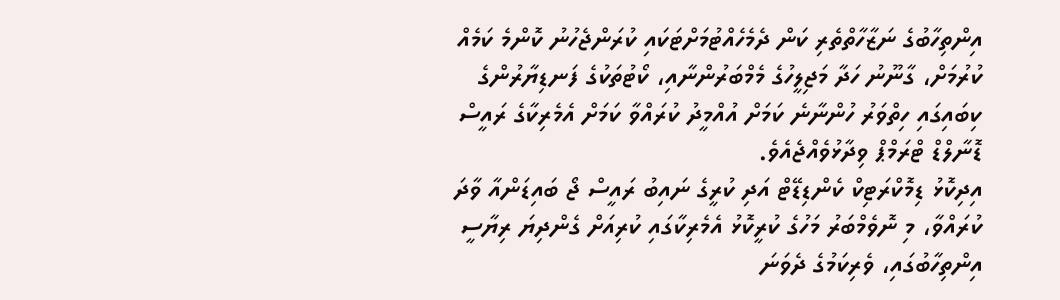އިންތިހާބުގެ ނަޒާހާތްތެރި ކަން ދެމެހެއްޓުމަށްޓަކައި ކުރަންޖެހުނު ކޮންމެ ކަމެއް ކުރުމަށް، ގާނޫނު ހަދާ މަޖިލީހުގެ މެމްބަރުންނާއި، ކޯޓުތަކުގެ ފަނޑިޔާރުންގެ ކިބައިގައި ހިތްވަރު ހުންނާނެ ކަމަށް އުއްމީދު ކުރައްވާ ކަމަށް އެމެރިކާގެ ރައީސް ޑޮނާލްޑް ޓްރަމްޕް ވިދާޅުވެއްޖެއެވެ.
އިދިކޮޅު ޑިމޮކްރަޓިކް ކެންޑިޑޭޓް އަދި ކުރީގެ ނައިބު ރައީސް ޖޯ ބައިޑަންއާ ވާދަ ކުރައްވާ، މި ނޮވެމްބަރު މަހުގެ ކުރީކޮޅު އެމެރިކާގައި ކުރިއަށް ގެންދިޔަ ރިޔާސީ އިންތިހާބުގައި، ވެރިކަމުގެ ދެވަނަ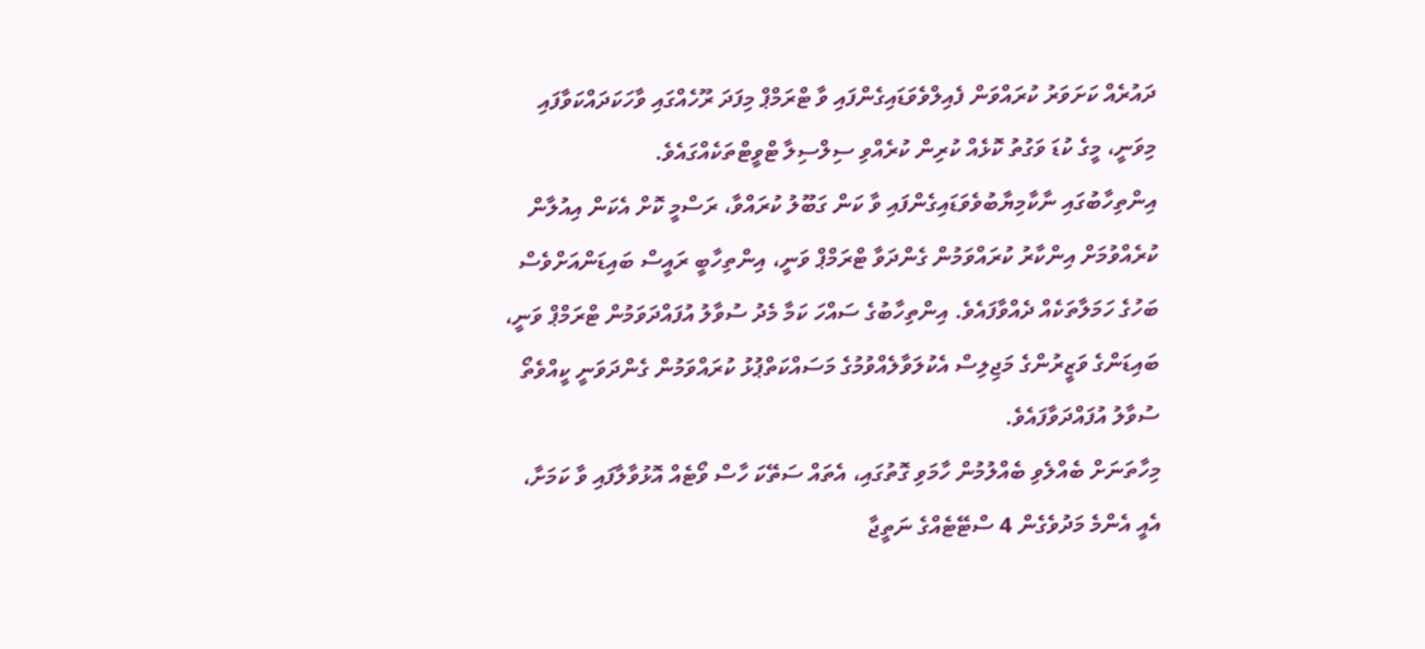ދައުރެއް ކަށަވަރު ކުރައްވަން ފެއިލްވެވަޑައިގެންފައި ވާ ޓްރަމްޕް މިފަދަ ރޫހެއްގައި ވާހަކަދައްކަވާފައި މިވަނީ، މީގެ ކުޑަ ވަގުތު ކޮޅެއް ކުރިން ކުރެއްވި ސިލްސިލާ ޓްވީޓްތަކެއްގައެވެ.
އިންތިހާބުގައި ނާކާމިޔާބުވެވަޑައިގެންފައި ވާ ކަން ގަބޫލު ކުރައްވާ، ރަސްމީ ކޮށް އެކަން އިއުލާން ކުރެއްވުމަށް އިންކާރު ކުރައްވަމުން ގެންދަވާ ޓްރަމްޕް ވަނީ، އިންތިހާބީ ރައީސް ބައިޑަންއަށްވެސް ބަހުގެ ހަމަލާތަކެއް ދެއްވާފައެވެ. އިންތިހާބުގެ ސައްހަ ކަމާ މެދު ސުވާލު އުފައްދަވަމުން ޓްރަމްޕް ވަނީ، ބައިޑަންގެ ވަޒީރުންގެ މަޖިލިސް އެކުލަވާލެއްވުމުގެ މަސައްކަތްޕުޅު ކުރައްވަމުން ގެންދަވަނީ ކީއްވެތޯ ސުވާލު އުފައްދަވާފައެވެ.
މިހާތަނަށް ބެއްލެވި ބެއްލުމުން ހާމަވި ގޮތުގައި، އެތައް ސަތޭކަ ހާސް ވޯޓެއް އޮޅުވާލާފައި ވާ ކަމަށާ، އެއީ އެންމެ މަދުވެގެން 4 ސްޓޭޓެއްގެ ނަތީޖާ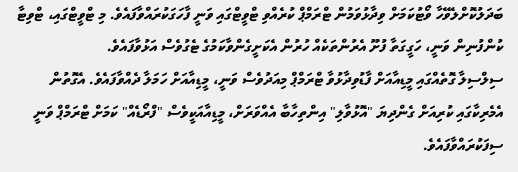ބަދަލުކޮށްލެވޭހާ ވޯޓުކަމަށް ވިދާޅުވަމުން ޓްރަމްޕް ކުރެއްވި ޓްވީޓްގައި ވަނީ ފާހަގަކުރައްވާފައެވެ. މި ޓްވީޓްގައި، ޓްވިޓާ ކުންފުނިން ވަނީ، ހަގީގަތާ ފުށޫ އެރުންތަކެއް ހުރުން އެކަށީގެންވާކަމުގެ ޓެގުވެސް އަޅުވާފައެވެ.
ސިލްސިލާ ގޮތެއްގައި މީޑިއާއަށް ފާޑުވިދާޅުވާ ޓްރަމްޕް މިއަދުވެސް ވަނީ، މީޑިއާއަށް ހަމަލާ ދެއްވާފައެވެ. އެގޮތުން އެމެރިކާގައި ކުރިއަށް ގެންދިޔަ "އޮޅުވާލި" އިންތިހާބާ އެއްވަރަށް، މީޑިއާއަކީވެސް "ފްރޯޑެއް" ކަމަށް ޓްރަމްޕް ވަނީ ސިފަކުރައްވާފައެވެ.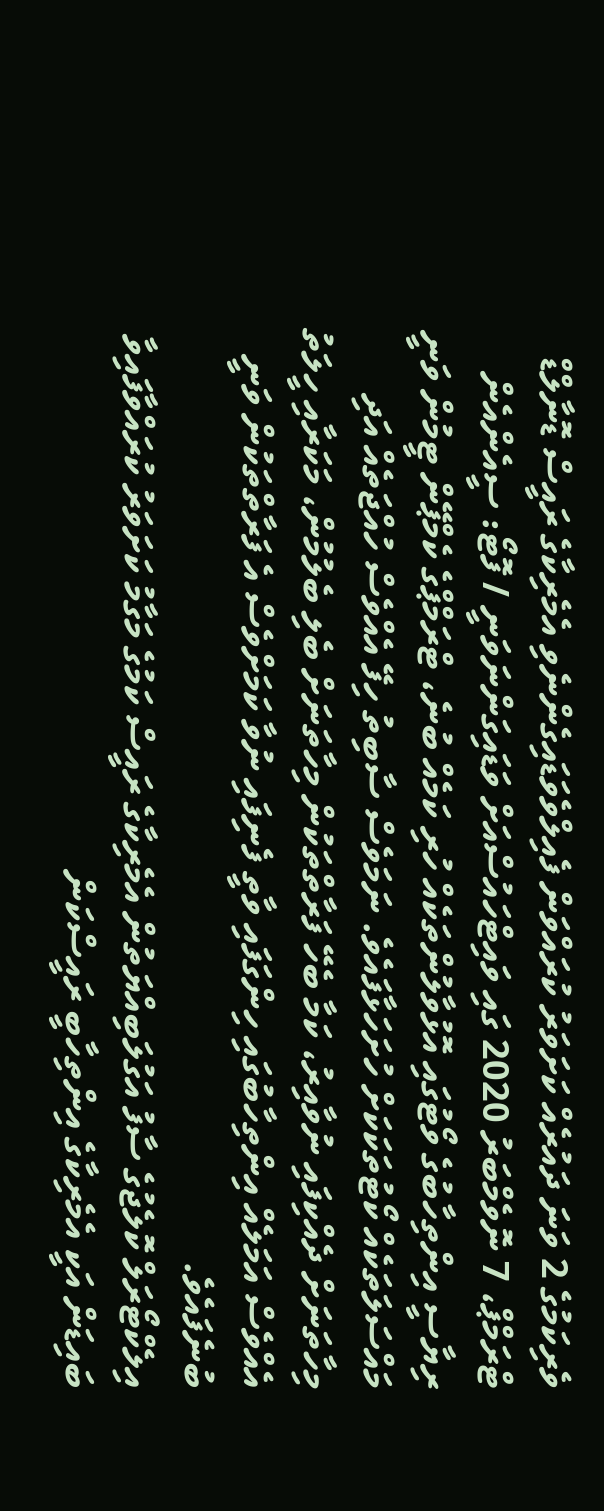ވެރިކަމުގެ 2 ވަނަ ދައުރެއް ކަށަވަރު ކުރައްވަން ފެއިލްވެވަޑައިގެންނެވި އެމެރިކާގެ ރައީސް ޑޮނާލްޑް ޓްރަމްޕް، 7 ނޮވެމްބަރު 2020 ގައި ވައިޓްހައުސްއަށް ވަޑައިގަންނަވަނީ / ފޮޓޯ: ސީއެންއެން
ރިޔާސީ އިންތިހާބުގެ ވޯޓުގައި އޮޅުވާލުންތަކެއް ހުރި ކަމެއް ބުނެ، ޓްރަމްޕްގެ ކެމްޕޭން ޓީމުން ވަނީ މައްސަލަތަކެއް ކޯޓުތަކަކަށް ހުށަހަޅާފައެވެ. ނަމަވެސް ސާބިތު ހިފޭ އެއްވެސް ހުއްޖަތެއް އަދި މިހާތަނަށް ދެއްކިފައި ނުވާއިރު، ކަމާ ބެހޭ ފަރާތްތަކުން މިހާތަނަށް ބެލި ބެލުމުން، މަކަރާއި ހީލަތު އެއްވެސް އަމަލެއް އިންތިހާބުގައި ހިންގަފައި ވާތީ ފެނިފައި ނުވާ ކަމަށްވެސް އެ ފަރާތްތަކުން ވަނީ ބުނެފައެވެ.
އިލެކްޓޯރަލް ކޮލެޖުގެ ސާފު އަގުލަބިއްޔަތުން އެމެރިކާގެ ރައީސް ކަމުގެ މަގާމު ކަށަވަރު ކުރައްވާފައިވާ ބައިޑަން އަކީ އެމެރިކާގެ އިންތިހާބީ ރައީސްކަން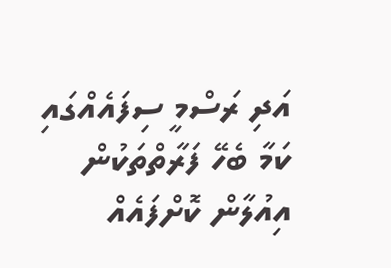އަދި ރަސްމީ ސިފައެއްގައި ކަމާ ބެހޭ ފަރާތްތަކުން އިއުލާން ކޮށްފައެއް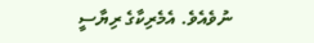ނުވެއެވެ. އެމެރިކާގެ ރިޔާސީ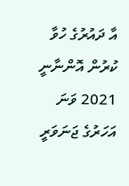އާ ދައުރުގެ ހުވާ ކުރުން އޮންނާނީ 2021 ވަނަ އަހަރުގެ ޖަނަވަރީ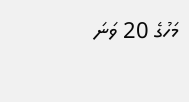މަހުގެ 20 ވަނަ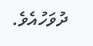ދުވަހުއެވެ.